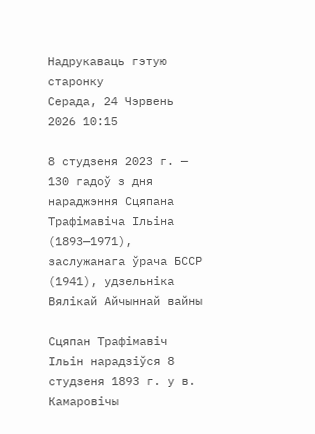Надрукаваць гэтую старонку
Серада, 24 Чэрвень 2026 10:15

8 студзеня 2023 г. — 130 гадоў з дня нараджэння Сцяпана Трафімавіча Ільіна (1893—1971), заслужанага ўрача БССР (1941), удзельніка Вялікай Айчыннай вайны

Сцяпан Трафімавіч Ільін нарадзіўся 8 студзеня 1893 г. у в. Камаровічы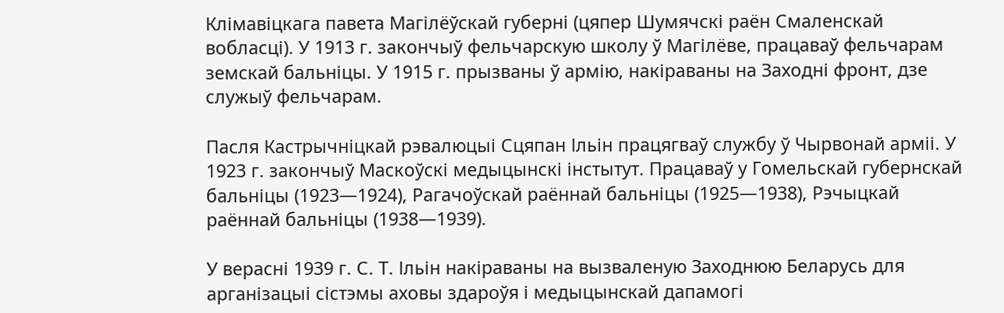Клімавіцкага павета Магілёўскай губерні (цяпер Шумячскі раён Смаленскай вобласці). У 1913 г. закончыў фельчарскую школу ў Магілёве, працаваў фельчарам земскай бальніцы. У 1915 г. прызваны ў армію, накіраваны на Заходні фронт, дзе служыў фельчарам.

Пасля Кастрычніцкай рэвалюцыі Сцяпан Ільін працягваў службу ў Чырвонай арміі. У 1923 г. закончыў Маскоўскі медыцынскі інстытут. Працаваў у Гомельскай губернскай бальніцы (1923—1924), Рагачоўскай раённай бальніцы (1925—1938), Рэчыцкай раённай бальніцы (1938—1939).

У верасні 1939 г. С. Т. Ільін накіраваны на вызваленую Заходнюю Беларусь для арганізацыі сістэмы аховы здароўя і медыцынскай дапамогі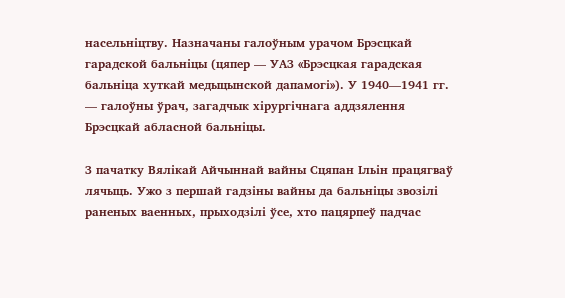насельніцтву. Назначаны галоўным урачом Брэсцкай гарадской бальніцы (цяпер — УАЗ «Брэсцкая гарадская бальніца хуткай медыцынской дапамогі»). У 1940—1941 гг. — галоўны ўрач, загадчык хірургічнага аддзялення Брэсцкай абласной бальніцы.

З пачатку Вялікай Айчыннай вайны Сцяпан Ільін працягваў лячыць. Ужо з першай гадзіны вайны да бальніцы звозілі раненых ваенных, прыходзілі ўсе, хто пацярпеў падчас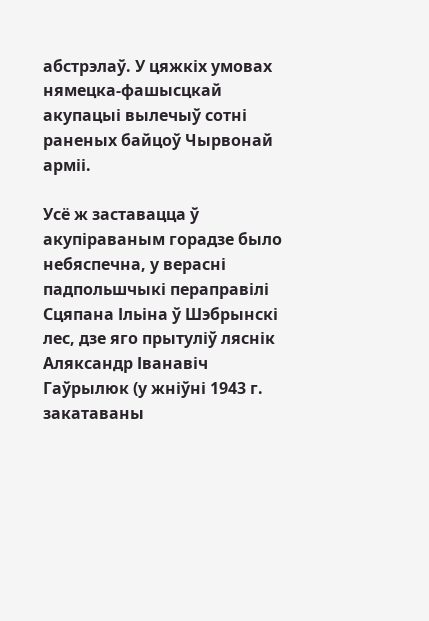абстрэлаў. У цяжкіх умовах нямецка-фашысцкай акупацыі вылечыў сотні раненых байцоў Чырвонай арміі.

Усё ж заставацца ў акупіраваным горадзе было небяспечна, у верасні падпольшчыкі пераправілі Сцяпана Ільіна ў Шэбрынскі лес, дзе яго прытуліў ляснік Аляксандр Іванавіч Гаўрылюк (у жніўні 1943 г. закатаваны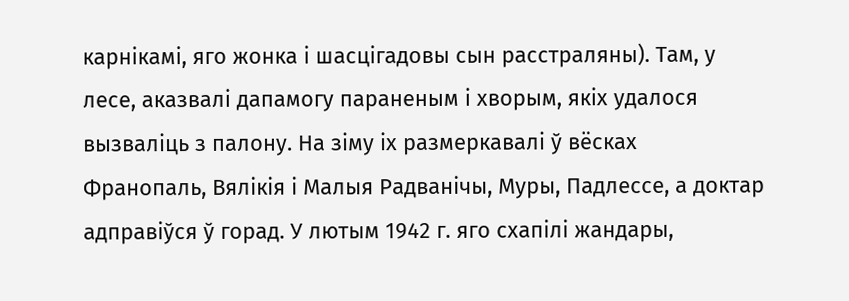карнікамі, яго жонка і шасцігадовы сын расстраляны). Там, у лесе, аказвалі дапамогу параненым і хворым, якіх удалося вызваліць з палону. На зіму іх размеркавалі ў вёсках Франопаль, Вялікія і Малыя Радванічы, Муры, Падлессе, а доктар адправіўся ў горад. У лютым 1942 г. яго схапілі жандары,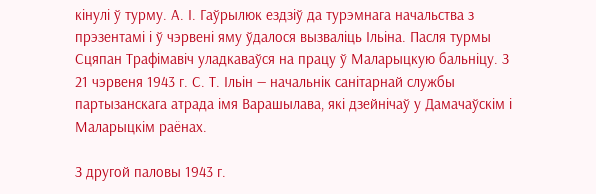кінулі ў турму. А. І. Гаўрылюк ездзіў да турэмнага начальства з прэзентамі і ў чэрвені яму ўдалося вызваліць Ільіна. Пасля турмы Сцяпан Трафімавіч уладкаваўся на працу ў Маларыцкую бальніцу. З 21 чэрвеня 1943 г. С. Т. Ільін — начальнік санітарнай службы партызанскага атрада імя Варашылава, які дзейнічаў у Дамачаўскім і Маларыцкім раёнах.

З другой паловы 1943 г.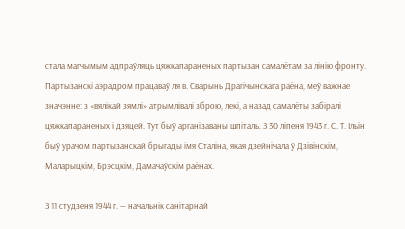стала магчымым адпраўляць цяжкапараненых партызан самалётам за лінію фронту. Партызанскі аэрадром працаваў ля в. Сварынь Драгічынскага раёна, меў важнае значэнне: з «вялікай зямлі» атрымлівалі зброю, лекі, а назад самалёты забіралі цяжкапараненых і дзяцей. Тут быў арганізаваны шпіталь. З 30 ліпеня 1943 г. С. Т. Ільін быў урачом партызанскай брыгады імя Сталіна, якая дзейнічала ў Дзівінскім, Маларыцкім, Брэсцкім, Дамачаўскім раёнах.

З 11 студзеня 1944 г. — начальнік санітарнай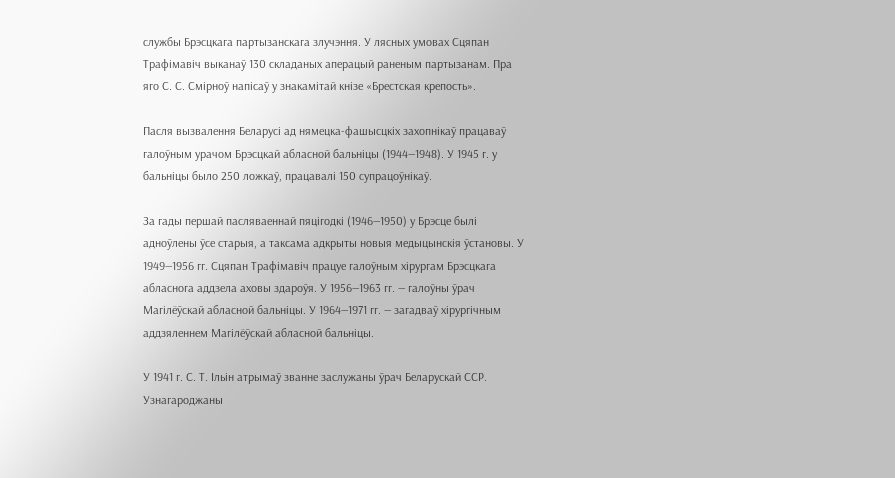службы Брэсцкага партызанскага злучэння. У лясных умовах Сцяпан Трафімавіч выканаў 130 складаных аперацый раненым партызанам. Пра яго С. С. Смірноў напісаў у знакамітай кнізе «Брестская крепость».

Пасля вызвалення Беларусі ад нямецка-фашысцкіх захопнікаў працаваў галоўным урачом Брэсцкай абласной бальніцы (1944—1948). У 1945 г. у бальніцы было 250 ложкаў, працавалі 150 супрацоўнікаў.

За гады першай пасляваеннай пяцігодкі (1946—1950) у Брэсце былі адноўлены ўсе старыя, а таксама адкрыты новыя медыцынскія ўстановы. У 1949—1956 гг. Сцяпан Трафімавіч працуе галоўным хірургам Брэсцкага абласнога аддзела аховы здароўя. У 1956—1963 гг. — галоўны ўрач Магілёўскай абласной бальніцы. У 1964—1971 гг. — загадваў хірургічным аддзяленнем Магілёўскай абласной бальніцы.

У 1941 г. С. Т. Ільін атрымаў званне заслужаны ўрач Беларускай ССР. Узнагароджаны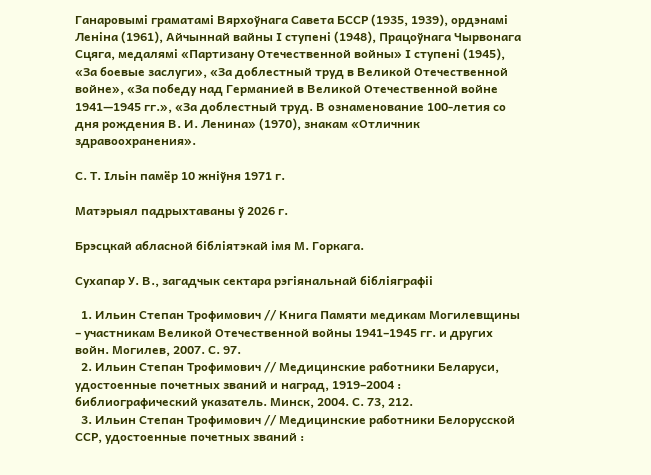Ганаровымі граматамі Вярхоўнага Савета БССР (1935, 1939), ордэнамі Леніна (1961), Айчыннай вайны І ступені (1948), Працоўнага Чырвонага Сцяга, медалямі «Партизану Отечественной войны» І ступені (1945), «За боевые заслуги», «За доблестный труд в Великой Отечественной войне», «За победу над Германией в Великой Отечественной войне 1941—1945 гг.», «За доблестный труд. В ознаменование 100-летия со дня рождения В. И. Ленина» (1970), знакам «Отличник здравоохранения».

С. Т. Ільін памёр 10 жніўня 1971 г.

Матэрыял падрыхтаваны ў 2026 г.

Брэсцкай абласной бiблiятэкай iмя М. Горкага.

Сухапар У. В., загадчык сектара рэгіянальнай бiблiяграфii

  1. Ильин Степан Трофимович // Книга Памяти медикам Могилевщины – участникам Великой Отечественной войны 1941–1945 гг. и других войн. Могилев, 2007. С. 97.
  2. Ильин Степан Трофимович // Медицинские работники Беларуси, удостоенные почетных званий и наград, 1919–2004 : библиографический указатель. Минск, 2004. С. 73, 212.
  3. Ильин Степан Трофимович // Медицинские работники Белорусской ССР, удостоенные почетных званий :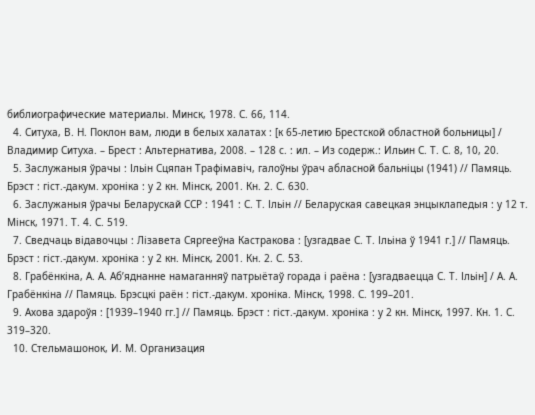библиографические материалы. Минск, 1978. С. 66, 114.
  4. Ситуха, В. Н. Поклон вам, люди в белых халатах : [к 65-летию Брестской областной больницы] / Владимир Ситуха. – Брест : Альтернатива, 2008. – 128 с. : ил. – Из содерж.: Ильин С. Т. С. 8, 10, 20.
  5. Заслужаныя ўрачы : Ільін Сцяпан Трафімавіч, галоўны ўрач абласной бальніцы (1941) // Памяць. Брэст : гіст.-дакум. хроніка : у 2 кн. Мінск, 2001. Кн. 2. С. 630.
  6. Заслужаныя ўрачы Беларускай ССР : 1941 : С. Т. Ільін // Беларуская савецкая энцыклапедыя : у 12 т. Мінск, 1971. Т. 4. С. 519.
  7. Сведчаць відавочцы : Лізавета Сяргееўна Кастракова : [узгадвае С. Т. Ільіна ў 1941 г.] // Памяць. Брэст : гіст.-дакум. хроніка : у 2 кн. Мінск, 2001. Кн. 2. С. 53.
  8. Грабёнкіна, А. А. Аб’яднанне намаганняў патрыётаў горада і раёна : [узгадваецца С. Т. Ільін] / А. А. Грабёнкіна // Памяць. Брэсцкі раён : гіст.-дакум. хроніка. Мінск, 1998. С. 199–201.
  9. Ахова здароўя : [1939–1940 гг.] // Памяць. Брэст : гіст.-дакум. хроніка : у 2 кн. Мінск, 1997. Кн. 1. С. 319–320.
  10. Стельмашонок, И. М. Организация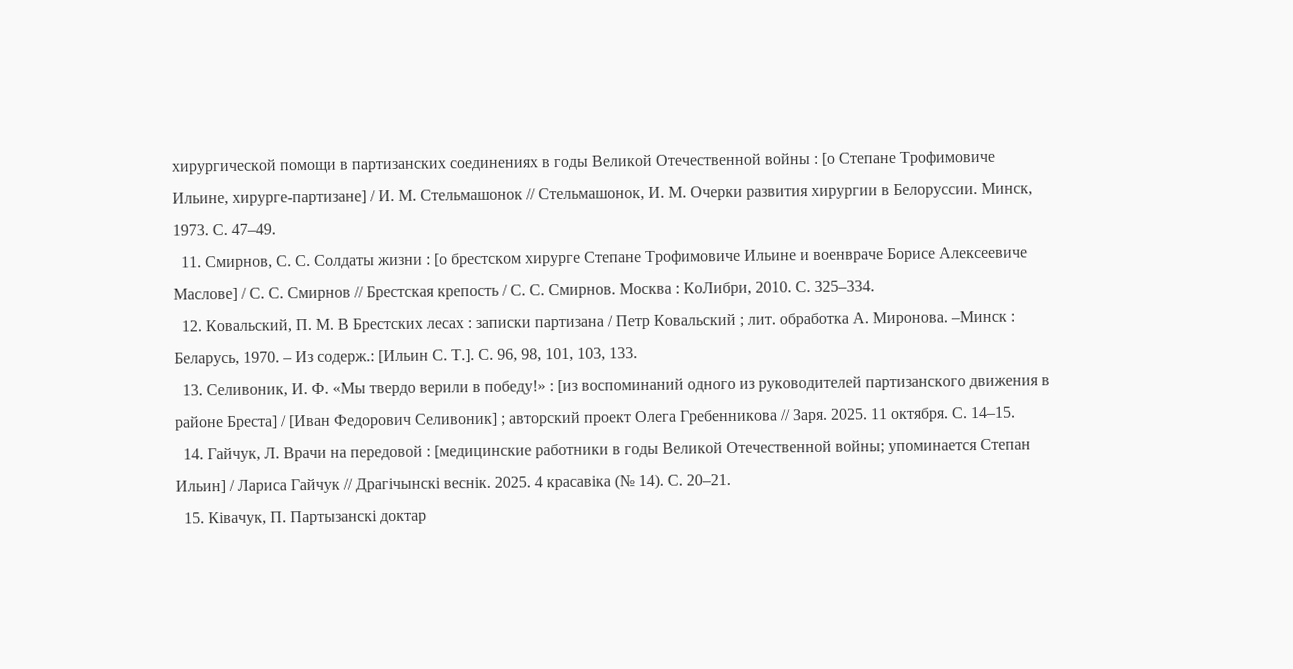хирургической помощи в партизанских соединениях в годы Великой Отечественной войны : [о Степане Трофимовиче Ильине, хирурге-партизане] / И. М. Стельмашонок // Стельмашонок, И. М. Очерки развития хирургии в Белоруссии. Минск, 1973. С. 47–49.
  11. Смирнов, С. С. Солдаты жизни : [о брестском хирурге Степане Трофимовиче Ильине и военвраче Борисе Алексеевиче Маслове] / С. С. Смирнов // Брестская крепость / С. С. Смирнов. Москва : КоЛибри, 2010. С. 325–334.
  12. Ковальский, П. М. В Брестских лесах : записки партизана / Петр Ковальский ; лит. обработка А. Миронова. –Минск : Беларусь, 1970. – Из содерж.: [Ильин С. Т.]. С. 96, 98, 101, 103, 133.
  13. Селивоник, И. Ф. «Мы твердо верили в победу!» : [из воспоминаний одного из руководителей партизанского движения в районе Бреста] / [Иван Федорович Селивоник] ; авторский проект Олега Гребенникова // Заря. 2025. 11 октября. С. 14–15.
  14. Гайчук, Л. Врачи на передовой : [медицинские работники в годы Великой Отечественной войны; упоминается Степан Ильин] / Лариса Гайчук // Драгічынскі веснік. 2025. 4 красавіка (№ 14). С. 20–21.
  15. Ківачук, П. Партызанскі доктар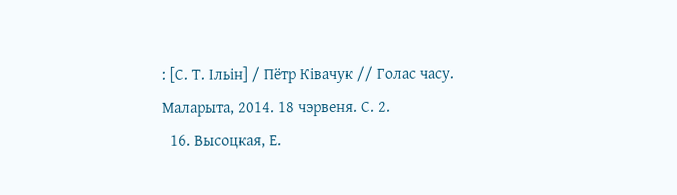: [С. Т. Ільін] / Пётр Ківачук // Голас часу. Маларыта, 2014. 18 чэрвеня. С. 2.
  16. Высоцкая, Е.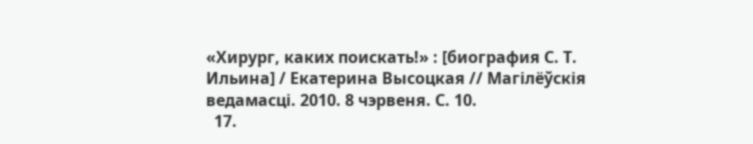«Хирург, каких поискать!» : [биография С. Т. Ильина] / Екатерина Высоцкая // Магілёўскія ведамасці. 2010. 8 чэрвеня. С. 10.
  17.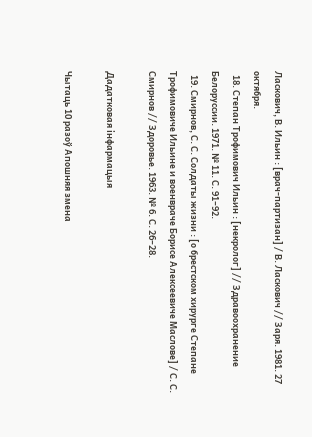Ласкович, В. Ильин : [врач-партизан] / В. Ласкович // Заря. 1981. 27 октября.
  18. Степан Трофимович Ильин : [некролог] // Здравоохранение Белоруссии. 1971. № 11. С. 91–92.
  19. Смирнов, С. С. Солдаты жизни : [о брестском хирурге Степане Трофимовиче Ильине и военвраче Борисе Алексеевиче Маслове] / С. С. Смирнов // Здоровье. 1963. № 6. С. 26–28.

Дадатковая інфармацыя

Чытаць 10 разоў Апошняя змена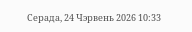Серада, 24 Чэрвень 2026 10:33